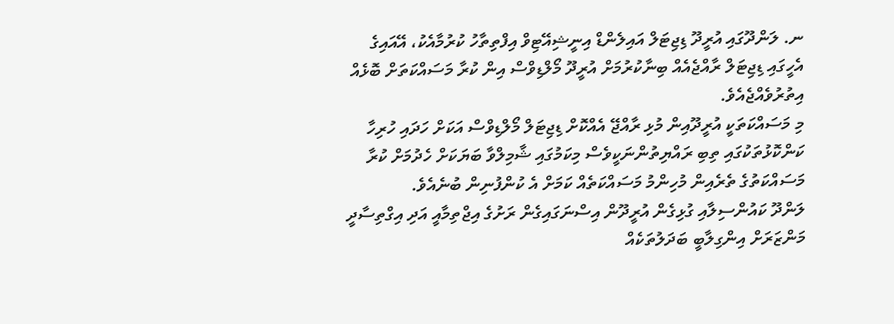ނ. ލަންދޫގައި އުރީދޫ ޑިޖިޓަލް އައިލެންޑް އިނީޝިއޭޓިވް އިފްތިތާހު ކުރުމާއެކު، އޭއައިގެ އެހީގައި ޑިޖިޓަލް ރާއްޖެއެއް ބިނާކުރުމަށް އުރީދޫ މޯލްޑިވްސް އިން ކުރާ މަސައްކަތަށް ބޮޅެއް އިތުރުވެއްޖެއެވެ.
މި މަސައްކަތަކީ އުރީދޫއިން މުޅި ރާއްޖޭ އެއްކޮށް ޑިޖިޓަލް މޯލްޑިވްސް އަކަށް ހަދައި ހުރިހާ ކަންކޮޅުތަކުގައި ތިބި ރައްޔިތުންނަކީވެސް މިކަމުގައި ޝާމިލްވާ ބަޔަކަށް ހެދުމަށް ކުރާ މަސައްކަތުގެ ތެރެއިން މުހިންމު މަސައްކަތެއް ކަމަށް އެ ކުންފުނިން ބުނެއެވެ.
ލަންދޫ ކައުންސިލާއި ގުޅިގެން އުރީދޫން އިސްނަގައިގެން ރަށުގެ އިޖްތިމާއީ އަދި އިގްތިސާދީ މަންޒަރަށް އިންގިލާބީ ބަދަލުތަކެއް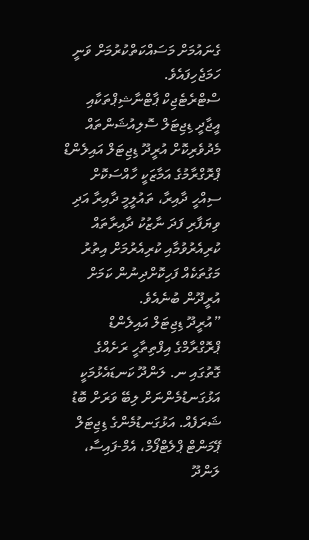ގެނައުމަށް މަސައްކަތްކުރުމަށް ވަނީ ހަމަޖެހިފައެވެ.
ސްޓްރެޓެޖިކް ޕާޓްނާޝިޕްތަކާއި އީޖާދީ ޑިޖިޓަލް ސޮލިއުޝަންތައް މެދުވެރިކޮށް އުރީދޫ ޑިޖިޓަލް އައިލެންޑް ޕްރޮގްރާމުގެ އަމާޒަކީ ހާއްސަކޮށް ސިއްހީ ދާއިރާ، ތައުލީމީ ދާއިރާ އަދި ވިޔަފާރި ފަދަ ނާޒުކު ދާއިރާތައް ކުރިއެރުވުމާއި ކުރިއެރުމަށް އިތުރު މަގުތަކެއް ފަހިކޮށްދިނުން ކަމަށް އުރީދޫން ބުނެއެވެ.
”އުރީދޫ ޑިޖިޓަލް އައިލެންޑް ޕްރޮގްރާމްގެ އިފްތިތާހީ ރަށެއްގެ ގޮތުގައި ނ. ލަންދޫ ކަނޑައެޅުމަކީ އަޅުގަނޑުމެންނަށް ލިބޭ ވަރަށް ބޮޑު ޝަރަފެއް. އަޅުގަނޑުމެންގެ ޑިޖިޓަލް ޕޭމަންޓް ޕްލެޓްފޯމް، އެމް-ފައިސާ، ލަންދޫ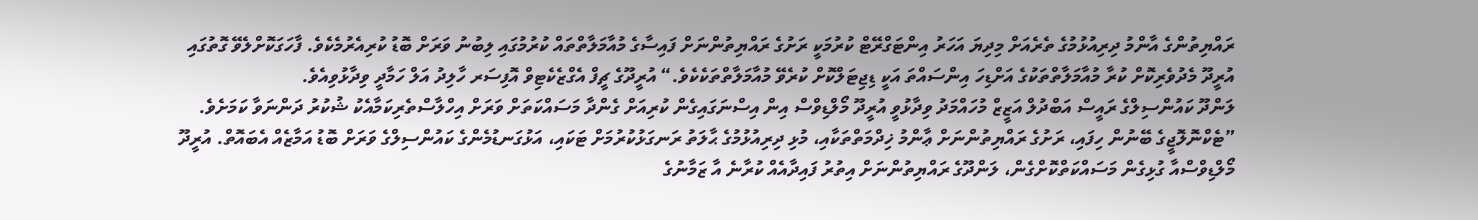ރައްޔިތުންގެ އާންމު ދިރިއުޅުމުގެ ތެރެއަށް މިދިޔަ އަހަރު އިންޓަގްރޭޓް ކުރުމަކީ ރަށުގެ ރައްޔިތުންނަށް ފައިސާގެ މުއާމަލާތްތައް ކުރުމުގައި ލިބުނު ވަރަށް ބޮޑު ކުރިއެރުމެކެވެ. ފާހަގަކޮށްލެވޭ ގޮތުގައި އުރީދޫ މެދުވެރިކޮށް ކުރާ މުއާމަލާތްތަކުގެ އަށްޑިހަ އިންސައްތަ އަކީ ޑިޖިޓަލްކޮށް ކުރެވޭ މުއާމަލާތްތަކެކެވެ.“ އުރީދޫގެ ޗީފް އެގްޒެކެޓިވް އޮފިސަރ ހާލިދު އަލް ހަމާދީ ވިދާޅުވިއެވެ.
ލަންދޫ ކައުންސިލްގެ ރައީސް އަބްދުލް އަޒީޒް މުހައްމަދު ވިދާޅުވީ އުރީދޫ މޯލްޑިވްސް އިން އިސްނަގައިގެން ކުރިއަށް ގެންދާ މަސައްކަތަށް ވަރަށް އިހްލާސްތެރިކަމާއެކު ޝުކުރު ދަންނަވާ ކަމަށެވެ.
”ޓެކްނޮލޮޖީގެ ބޭނުން ހިފައި، ރަށުގެ ރައްޔިތުންނަށް ޢާންމު ޚިދްމަތްތަކާއި، މުޅި ދިރިއުޅުމުގެ ޙާލަތު ރަނގަޅުކުރުމަށް ޓަކައި، އަޅުގަނޑުމެންގެ ކައުންސިލްގެ ވަރަށް ބޮޑު އަމާޒެއް އެބައޮތް. އުރީދޫ މޯލްޑިވްސްއާ ގުޅިގެން މަސައްކަތްކޮށްގެން، ލަންދޫގެ ރައްޔިތުންނަށް އިތުރު ފައިދާއެއް ކުރާނެ އާ ޒަމާނުގެ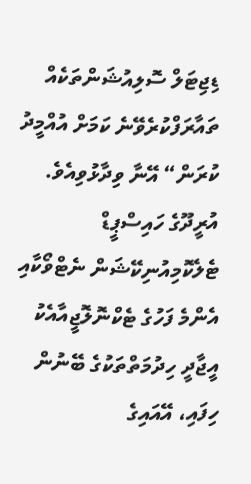ޑިޖިޓަލް ސޮލިއުޝަންތަކެއް ތައާރަފްކުރެވޭނެ ކަމަށް އުއްމީދު ކުރަން“ އޭނާ ވިދާޅުވިއެވެ.
އުރީދޫގެ ހައިސްޕީޑް ޓެލެކޮމިއުނިކޭޝަން ނެޓްވޯކާއި އެންމެ ފަހުގެ ޓެކްނޮލޮޖީއާއެކު އީޖާދީ ހިދުމަތްތަކުގެ ބޭނުން ހިފައި، އޭއައިގެ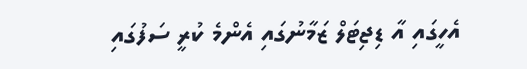އެހީގައި އާ ޑިޖިޓަލް ޒަމާނުގައި އެންމެ ކުރީ ސަފުގައި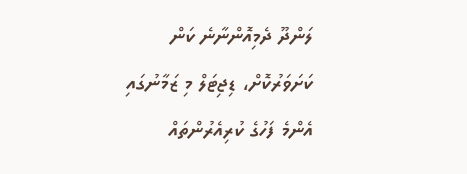ލަންދޫ ދެމިއޮންނާނެ ކަން ކަށަވަރުކޮށް، ޑިޖިޓަލް މި ޒަމާނުގައި އެންމެ ފަހުގެ ކުރިއެރުންތައް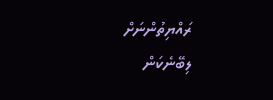ރައްޔިތުންނަށް ލިބޭނެކަން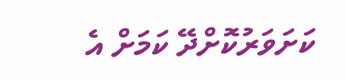ކަށަވަރުކޮށްދޭ ކަމަށް އެ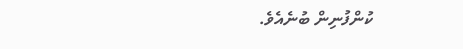ކުންފުނިން ބުނެއެވެ.